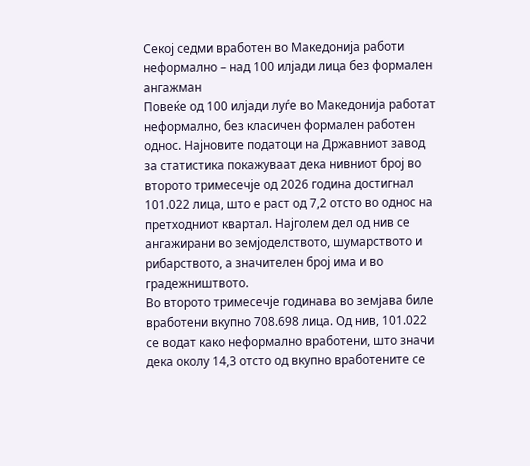Секој седми вработен во Македонија работи неформално – над 100 илјади лица без формален ангажман
Повеќе од 100 илјади луѓе во Македонија работат неформално, без класичен формален работен однос. Најновите податоци на Државниот завод за статистика покажуваат дека нивниот број во второто тримесечје од 2026 година достигнал 101.022 лица, што е раст од 7,2 отсто во однос на претходниот квартал. Најголем дел од нив се ангажирани во земјоделството, шумарството и рибарството, а значителен број има и во градежништвото.
Во второто тримесечје годинава во земјава биле вработени вкупно 708.698 лица. Од нив, 101.022 се водат како неформално вработени, што значи дека околу 14,3 отсто од вкупно вработените се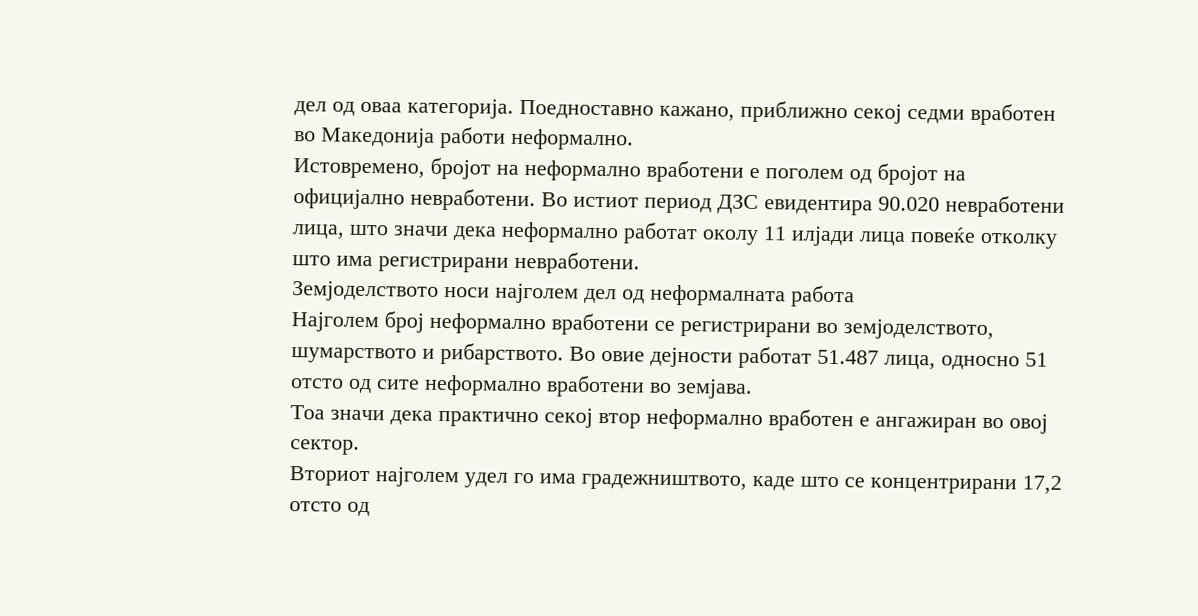дел од оваа категорија. Поедноставно кажано, приближно секој седми вработен во Македонија работи неформално.
Истовремено, бројот на неформално вработени е поголем од бројот на официјално невработени. Во истиот период ДЗС евидентира 90.020 невработени лица, што значи дека неформално работат околу 11 илјади лица повеќе отколку што има регистрирани невработени.
Земјоделството носи најголем дел од неформалната работа
Најголем број неформално вработени се регистрирани во земјоделството, шумарството и рибарството. Во овие дејности работат 51.487 лица, односно 51 отсто од сите неформално вработени во земјава.
Тоа значи дека практично секој втор неформално вработен е ангажиран во овој сектор.
Вториот најголем удел го има градежништвото, каде што се концентрирани 17,2 отсто од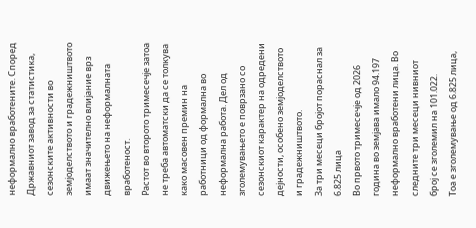неформално вработените. Според Државниот завод за статистика, сезонските активности во земјоделството и градежништвото имаат значително влијание врз движењето на неформалната вработеност.
Растот во второто тримесечје затоа не треба автоматски да се толкува како масовен премин на работници од формална во неформална работа. Дел од зголемувањето е поврзано со сезонскиот карактер на одредени дејности, особено земјоделството и градежништвото.
За три месеци бројот пораснал за 6.825 лица
Во првото тримесечје од 2026 година во земјава имало 94.197 неформално вработени лица. Во следните три месеци нивниот број се зголемил на 101.022.
Тоа е зголемување од 6.825 лица,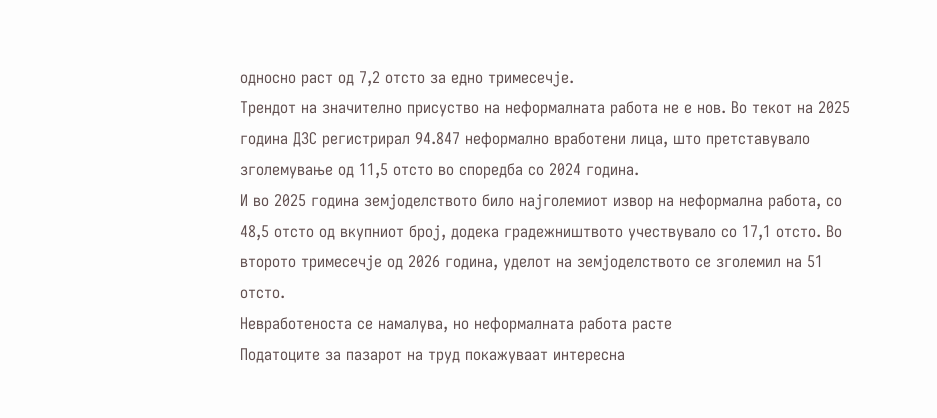односно раст од 7,2 отсто за едно тримесечје.
Трендот на значително присуство на неформалната работа не е нов. Во текот на 2025 година ДЗС регистрирал 94.847 неформално вработени лица, што претставувало зголемување од 11,5 отсто во споредба со 2024 година.
И во 2025 година земјоделството било најголемиот извор на неформална работа, со 48,5 отсто од вкупниот број, додека градежништвото учествувало со 17,1 отсто. Во второто тримесечје од 2026 година, уделот на земјоделството се зголемил на 51 отсто.
Невработеноста се намалува, но неформалната работа расте
Податоците за пазарот на труд покажуваат интересна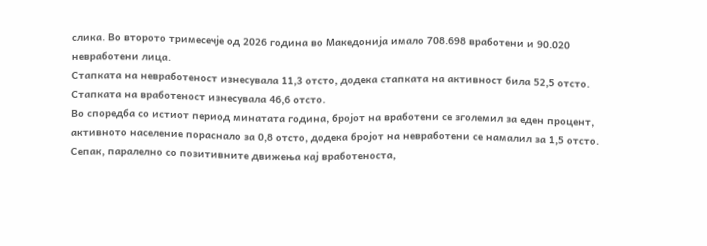слика. Во второто тримесечје од 2026 година во Македонија имало 708.698 вработени и 90.020 невработени лица.
Стапката на невработеност изнесувала 11,3 отсто, додека стапката на активност била 52,5 отсто. Стапката на вработеност изнесувала 46,6 отсто.
Во споредба со истиот период минатата година, бројот на вработени се зголемил за еден процент, активното население пораснало за 0,8 отсто, додека бројот на невработени се намалил за 1,5 отсто.
Сепак, паралелно со позитивните движења кај вработеноста,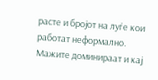расте и бројот на луѓе кои работат неформално.
Мажите доминираат и кај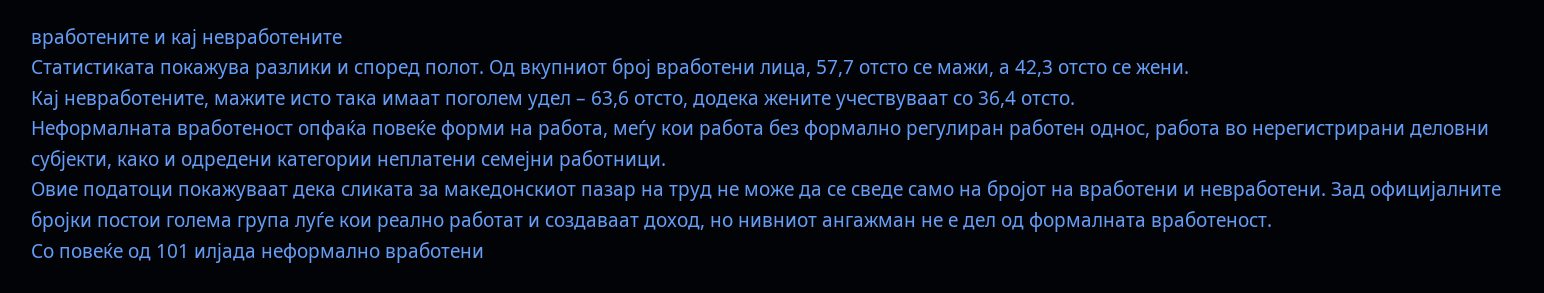вработените и кај невработените
Статистиката покажува разлики и според полот. Од вкупниот број вработени лица, 57,7 отсто се мажи, а 42,3 отсто се жени.
Кај невработените, мажите исто така имаат поголем удел – 63,6 отсто, додека жените учествуваат со 36,4 отсто.
Неформалната вработеност опфаќа повеќе форми на работа, меѓу кои работа без формално регулиран работен однос, работа во нерегистрирани деловни субјекти, како и одредени категории неплатени семејни работници.
Овие податоци покажуваат дека сликата за македонскиот пазар на труд не може да се сведе само на бројот на вработени и невработени. Зад официјалните бројки постои голема група луѓе кои реално работат и создаваат доход, но нивниот ангажман не е дел од формалната вработеност.
Со повеќе од 101 илјада неформално вработени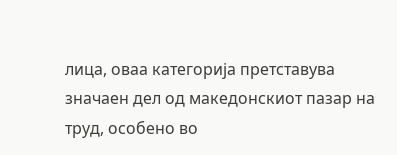лица, оваа категорија претставува значаен дел од македонскиот пазар на труд, особено во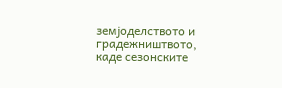земјоделството и градежништвото, каде сезонските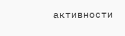активности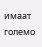имаат големо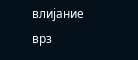влијание врз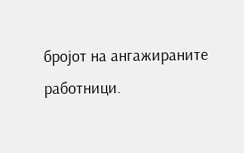бројот на ангажираните работници.